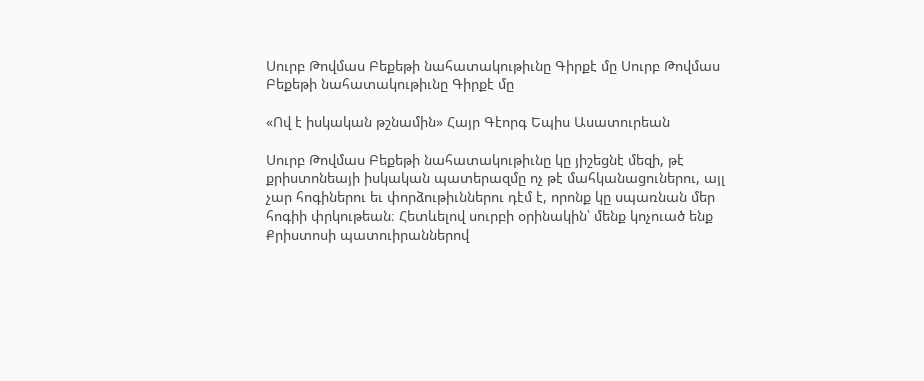Սուրբ Թովմաս Բեքեթի նահատակութիւնը Գիրքէ մը Սուրբ Թովմաս Բեքեթի նահատակութիւնը Գիրքէ մը

«Ով է իսկական թշնամին» Հայր Գէորգ Եպիս Ասատուրեան

Սուրբ Թովմաս Բեքեթի նահատակութիւնը կը յիշեցնէ մեզի, թէ քրիստոնեայի իսկական պատերազմը ոչ թէ մահկանացուներու, այլ չար հոգիներու եւ փորձութիւններու դէմ է, որոնք կը սպառնան մեր հոգիի փրկութեան։ Հետևելով սուրբի օրինակին՝ մենք կոչուած ենք Քրիստոսի պատուիրաններով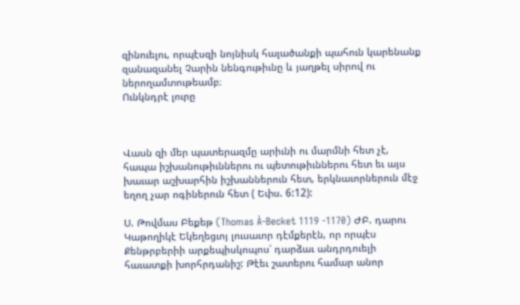զինուելու, որպէսզի նոյնիսկ հալածանքի պահուն կարենանք զանազանել Չարին նենգութիւնը և յաղթել սիրով ու ներողամտութեամբ։
Ունկնդրէ լուրը



Վասն զի մեր պատերազմը արիւնի ու մարմնի հետ չէ, հապա իշխանութիւններու ու պետութիւններու հետ եւ այս խաւար աշխարհին իշխաններուն հետ, երկնաւորներուն մէջ եղող չար ոգիներուն հետ ( Եփս. 6:12):

Ս. Թովմաս Բեքեթ (Thomas À-Becket 1119 -1170) ԺԲ. դարու Կաթողիկէ Եկեղեցւոյ լուսաւոր դէմքերէն, որ որպէս Քենթրբերիի արքեպիսկոպոս՝ դարձաւ անդրդուելի հաւատքի խորհրդանիշ: Թէեւ շատերու համար անոր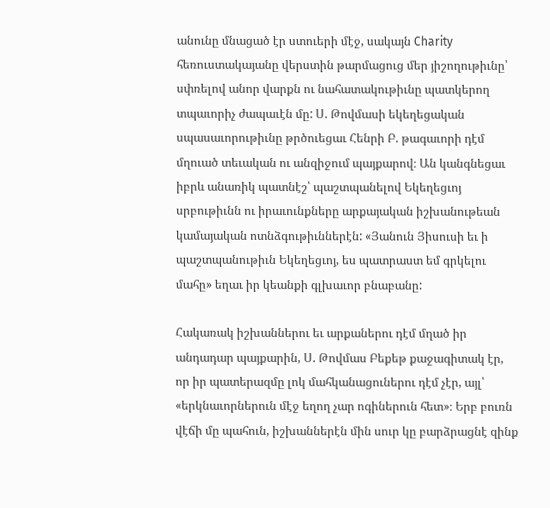անունը մնացած էր ստուերի մէջ, սակայն Charity հեռուստակայանը վերստին թարմացուց մեր յիշողութիւնը՝ սփռելով անոր վարքն ու նահատակութիւնը պատկերող տպաւորիչ ժապաւէն մը: Ս. Թովմասի եկեղեցական սպասաւորութիւնը թրծուեցաւ Հենրի Բ. թագաւորի դէմ մղուած տեւական ու անզիջում պայքարով։ Ան կանգնեցաւ իբրև անառիկ պատնէշ՝ պաշտպանելով Եկեղեցւոյ սրբութիւնն ու իրաւունքները արքայական իշխանութեան կամայական ոտնձգութիւններէն: «Յանուն Յիսուսի եւ ի պաշտպանութիւն Եկեղեցւոյ, ես պատրաստ եմ գրկելու մահը» եղաւ իր կեանքի գլխաւոր բնաբանը:

Հակառակ իշխաններու եւ արքաներու դէմ մղած իր անդադար պայքարին, Ս. Թովմաս Բեքեթ քաջագիտակ էր, որ իր պատերազմը լոկ մահկանացուներու դէմ չէր, այլ՝ «երկնաւորներուն մէջ եղող չար ոգիներուն հետ»։ Երբ բուռն վէճի մը պահուն, իշխաններէն մին սուր կը բարձրացնէ զինք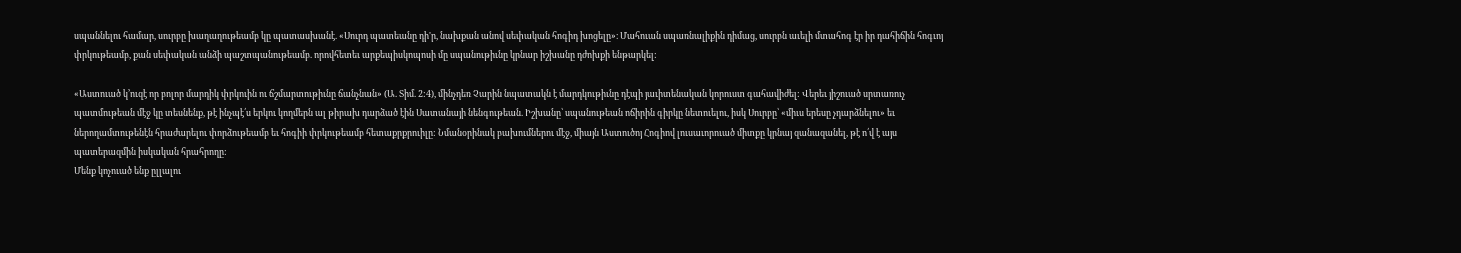սպաննելու համար, սուրբը խաղաղութեամբ կը պատասխանէ. «Սուրդ պատեանը դի'ր, նախքան անով սեփական հոգիդ խոցելը»։ Մահուան սպառնալիքին դիմաց, սուրբն աւելի մտահոգ էր իր դահիճին հոգւոյ փրկութեամբ, քան սեփական անձի պաշտպանութեամբ. որովհետեւ արքեպիսկոպոսի մը սպանութիւնը կրնար իշխանը դժոխքի ենթարկել:

«Աստուած կ՚ուզէ որ բոլոր մարդիկ փրկուին ու ճշմարտութիւնը ճանչնան» (Ա. Տիմ. 2:4), մինչդեռ Չարին նպատակն է մարդկութիւնը դէպի յաւիտենական կորուստ գահավիժել: Վերեւ յիշուած սրտառուչ պատմութեան մէջ կը տեսնենք, թէ ինչպէ՛ս երկու կողմերն ալ թիրախ դարձած էին Սատանայի նենգութեան. Իշխանը՝ սպանութեան ոճիրին գիրկը նետուելու, իսկ Սուրբը՝ «միւս երեսը չդարձնելու» եւ ներողամտութենէն հրաժարելու փորձութեամբ եւ հոգիի փրկութեամբ հետաքրքրուիլը: Նմանօրինակ բախումներու մէջ, միայն Աստուծոյ Հոգիով լուսաւորուած միտքը կրնայ զանազանել, թէ ո՛վ է այս պատերազմին իսկական հրահրողը:
Մենք կոչուած ենք ըլլալու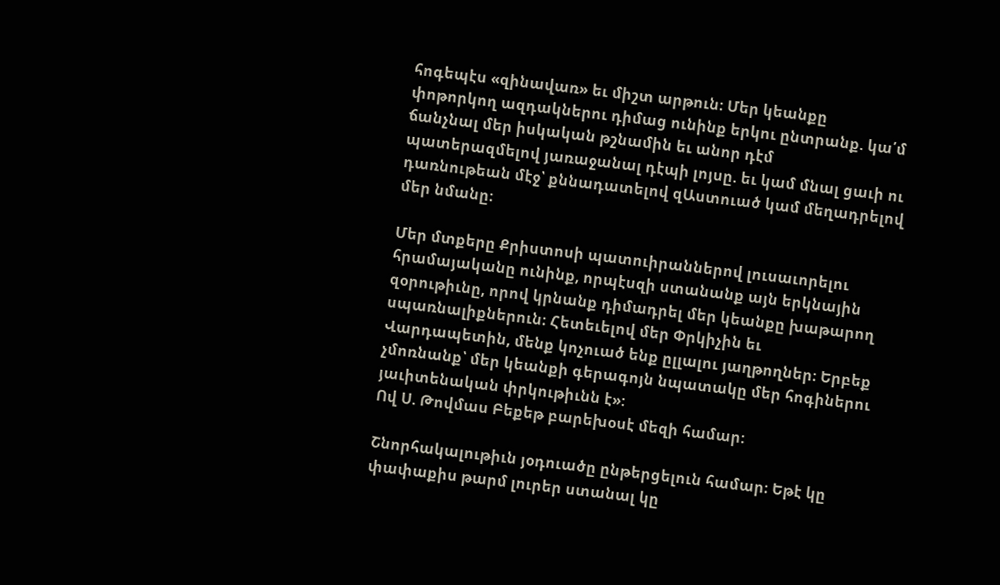հոգեպէս «զինավառ» եւ միշտ արթուն։ Մեր կեանքը փոթորկող ազդակներու դիմաց ունինք երկու ընտրանք. կա՛մ ճանչնալ մեր իսկական թշնամին եւ անոր դէմ պատերազմելով յառաջանալ դէպի լոյսը. եւ կամ մնալ ցաւի ու դառնութեան մէջ՝ քննադատելով զԱստուած կամ մեղադրելով մեր նմանը։

Մեր մտքերը Քրիստոսի պատուիրաններով լուսաւորելու հրամայականը ունինք, որպէսզի ստանանք այն երկնային զօրութիւնը, որով կրնանք դիմադրել մեր կեանքը խաթարող սպառնալիքներուն։ Հետեւելով մեր Փրկիչին եւ Վարդապետին, մենք կոչուած ենք ըլլալու յաղթողներ։ Երբեք չմոռնանք՝ մեր կեանքի գերագոյն նպատակը մեր հոգիներու յաւիտենական փրկութիւնն է»:
Ով Ս. Թովմաս Բեքեթ բարեխօսէ մեզի համար:

Շնորհակալութիւն յօդուածը ընթերցելուն համար։ Եթէ կը փափաքիս թարմ լուրեր ստանալ կը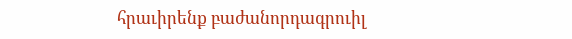հրաւիրենք բաժանորդագրուիլ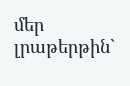մեր լրաթերթին`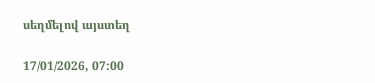սեղմելով այստեղ

17/01/2026, 07:00